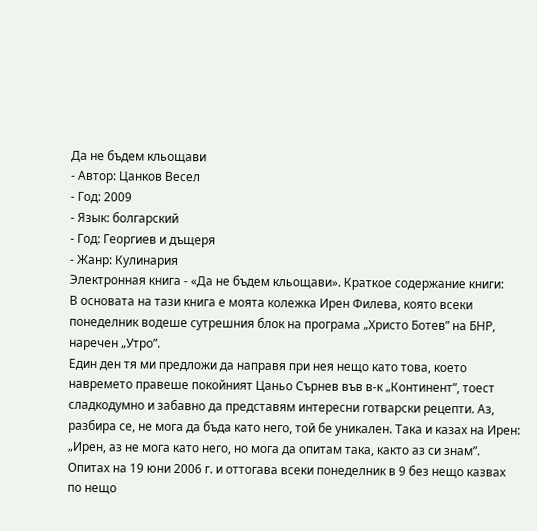Да не бъдем кльощави
- Автор: Цанков Весел
- Год: 2009
- Язык: болгарский
- Год: Георгиев и дъщеря
- Жанр: Кулинария
Электронная книга - «Да не бъдем кльощави». Краткое содержание книги:
В основата на тази книга е моята колежка Ирен Филева, която всеки понеделник водеше сутрешния блок на програма „Христо Ботев” на БНР, наречен „Утро”.
Един ден тя ми предложи да направя при нея нещо като това, което навремето правеше покойният Цаньо Сърнев във в-к „Континент”, тоест сладкодумно и забавно да представям интересни готварски рецепти. Аз, разбира се, не мога да бъда като него, той бе уникален. Така и казах на Ирен: „Ирен, аз не мога като него, но мога да опитам така, както аз си знам”.
Опитах на 19 юни 2006 г. и оттогава всеки понеделник в 9 без нещо казвах по нещо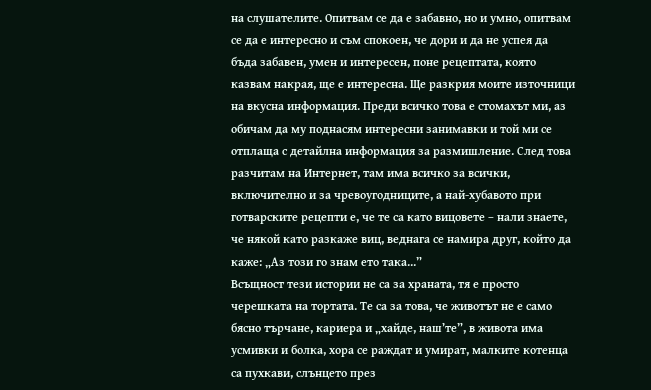на слушателите. Опитвам се да е забавно, но и умно, опитвам се да е интересно и съм спокоен, че дори и да не успея да бъда забавен, умен и интересен, поне рецептата, която казвам накрая, ще е интересна. Ще разкрия моите източници на вкусна информация. Преди всичко това е стомахът ми, аз обичам да му поднасям интересни занимавки и той ми се отплаща с детайлна информация за размишление. След това разчитам на Интернет, там има всичко за всички, включително и за чревоугодниците, а най-хубавото при готварските рецепти е, че те са като вицовете – нали знаете, че някой като разкаже виц, веднага се намира друг, който да каже: „Аз този го знам ето така...”
Всъщност тези истории не са за храната, тя е просто черешката на тортата. Те са за това, че животът не е само бясно търчане, кариера и „хайде, наш’те”, в живота има усмивки и болка, хора се раждат и умират, малките котенца са пухкави, слънцето през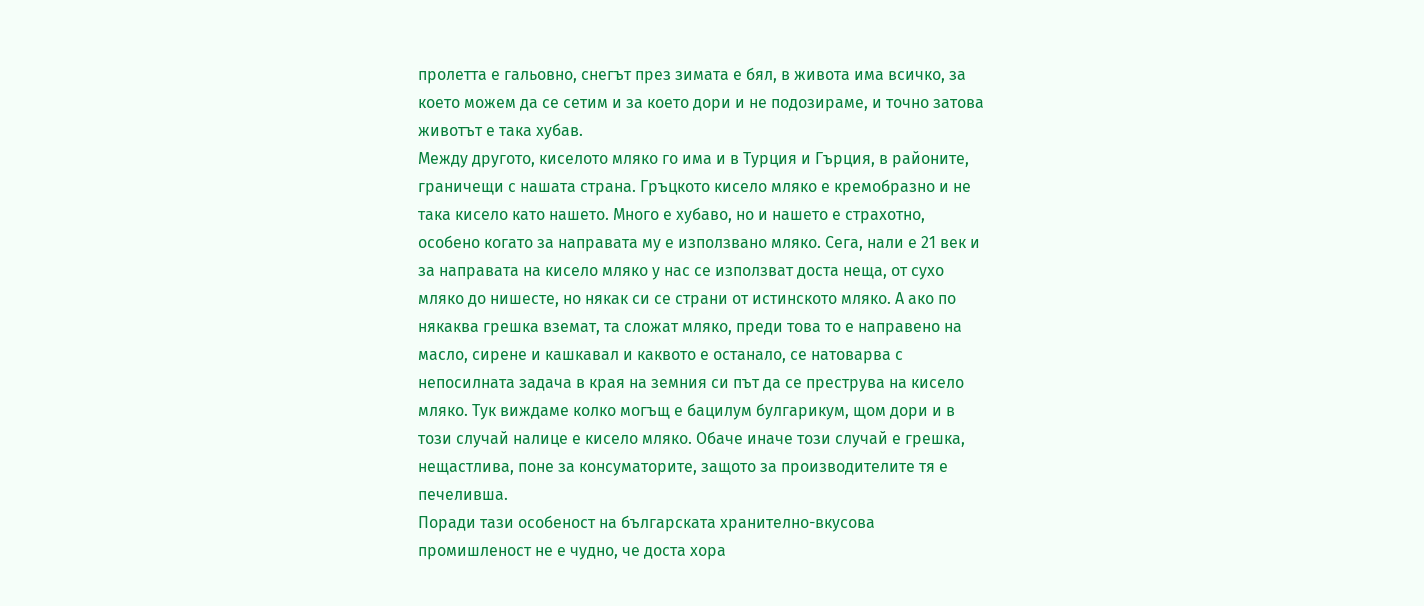пролетта е гальовно, снегът през зимата е бял, в живота има всичко, за което можем да се сетим и за което дори и не подозираме, и точно затова животът е така хубав.
Между другото, киселото мляко го има и в Турция и Гърция, в районите, граничещи с нашата страна. Гръцкото кисело мляко е кремобразно и не така кисело като нашето. Много е хубаво, но и нашето е страхотно, особено когато за направата му е използвано мляко. Сега, нали е 21 век и за направата на кисело мляко у нас се използват доста неща, от сухо мляко до нишесте, но някак си се страни от истинското мляко. А ако по някаква грешка вземат, та сложат мляко, преди това то е направено на масло, сирене и кашкавал и каквото е останало, се натоварва с непосилната задача в края на земния си път да се преструва на кисело мляко. Тук виждаме колко могъщ е бацилум булгарикум, щом дори и в този случай налице е кисело мляко. Обаче иначе този случай е грешка, нещастлива, поне за консуматорите, защото за производителите тя е печеливша.
Поради тази особеност на българската хранително-вкусова промишленост не е чудно, че доста хора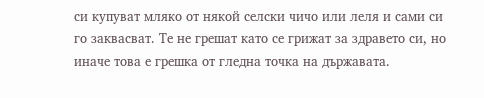си купуват мляко от някой селски чичо или леля и сами си го заквасват. Те не грешат като се грижат за здравето си, но иначе това е грешка от гледна точка на държавата.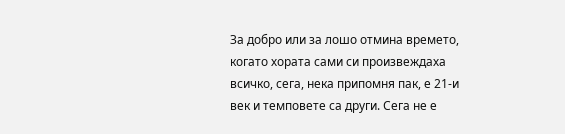За добро или за лошо отмина времето, когато хората сами си произвеждаха всичко, сега, нека припомня пак, е 21-и век и темповете са други. Сега не е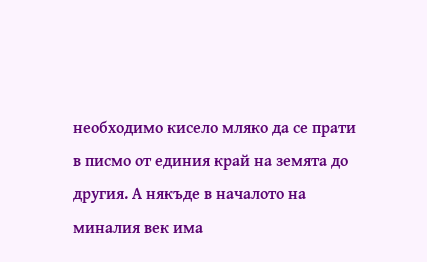необходимо кисело мляко да се прати в писмо от единия край на земята до другия. А някъде в началото на миналия век има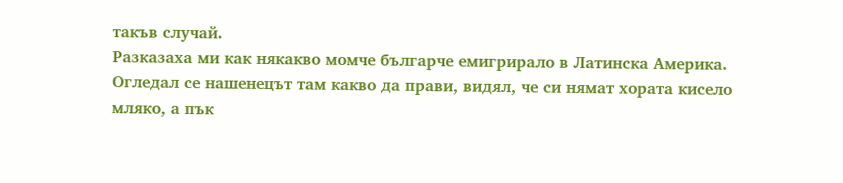такъв случай.
Разказаха ми как някакво момче българче емигрирало в Латинска Америка. Огледал се нашенецът там какво да прави, видял, че си нямат хората кисело мляко, а пък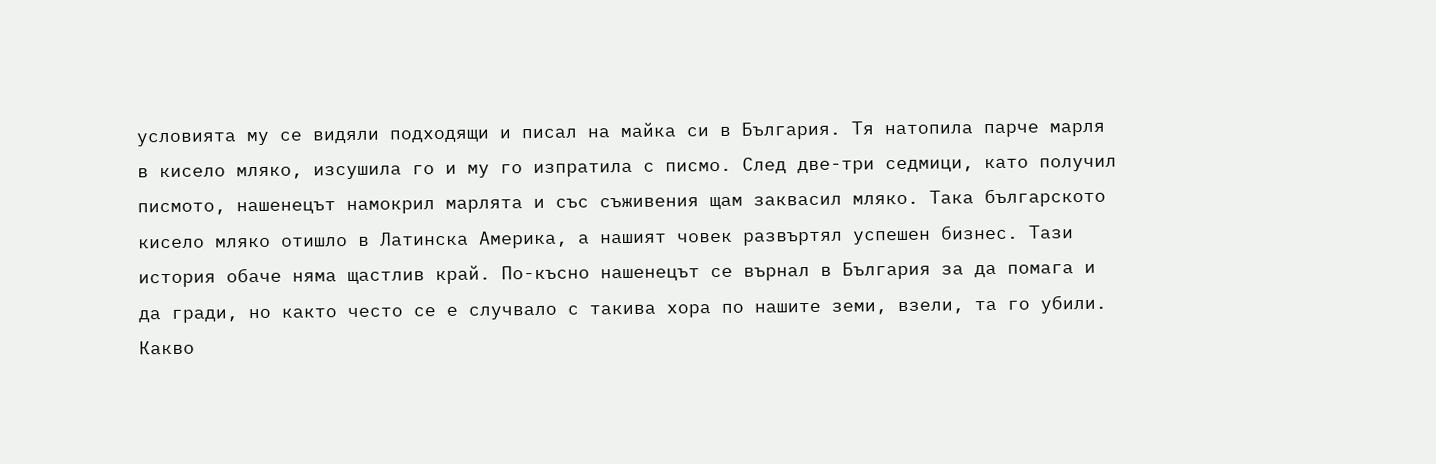условията му се видяли подходящи и писал на майка си в България. Тя натопила парче марля в кисело мляко, изсушила го и му го изпратила с писмо. След две-три седмици, като получил писмото, нашенецът намокрил марлята и със съживения щам заквасил мляко. Така българското кисело мляко отишло в Латинска Америка, а нашият човек развъртял успешен бизнес. Тази история обаче няма щастлив край. По-късно нашенецът се върнал в България за да помага и да гради, но както често се е случвало с такива хора по нашите земи, взели, та го убили. Какво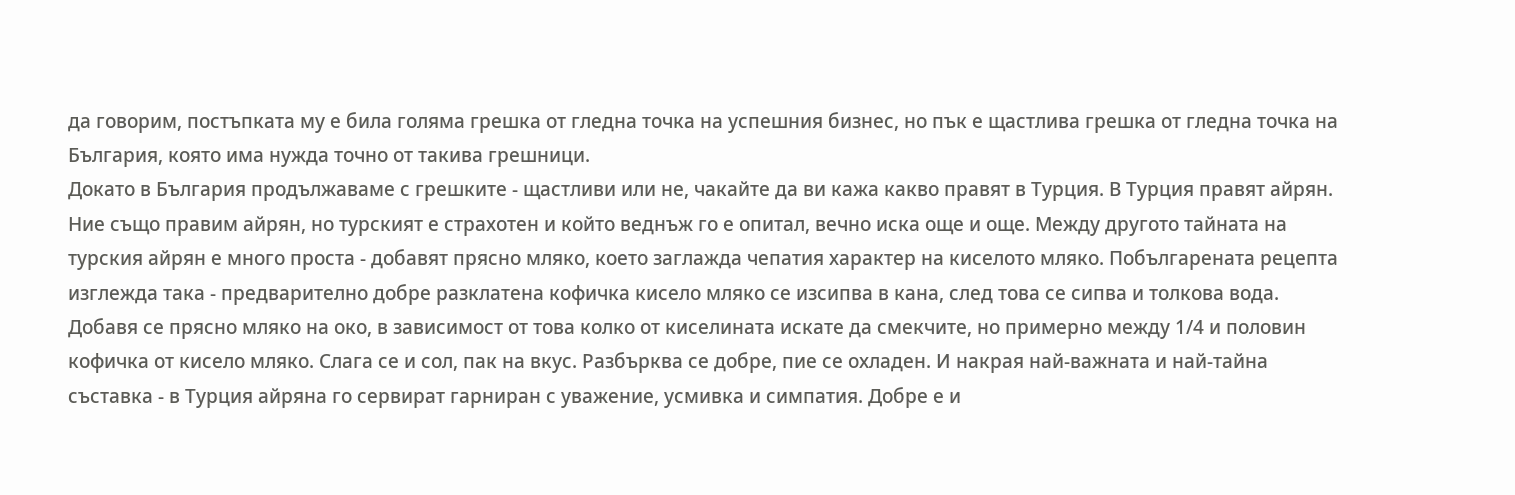да говорим, постъпката му е била голяма грешка от гледна точка на успешния бизнес, но пък е щастлива грешка от гледна точка на България, която има нужда точно от такива грешници.
Докато в България продължаваме с грешките - щастливи или не, чакайте да ви кажа какво правят в Турция. В Турция правят айрян. Ние също правим айрян, но турският е страхотен и който веднъж го е опитал, вечно иска още и още. Между другото тайната на турския айрян е много проста - добавят прясно мляко, което заглажда чепатия характер на киселото мляко. Побългарената рецепта изглежда така - предварително добре разклатена кофичка кисело мляко се изсипва в кана, след това се сипва и толкова вода. Добавя се прясно мляко на око, в зависимост от това колко от киселината искате да смекчите, но примерно между 1/4 и половин кофичка от кисело мляко. Слага се и сол, пак на вкус. Разбърква се добре, пие се охладен. И накрая най-важната и най-тайна съставка - в Турция айряна го сервират гарниран с уважение, усмивка и симпатия. Добре е и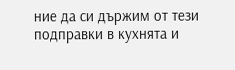ние да си държим от тези подправки в кухнята и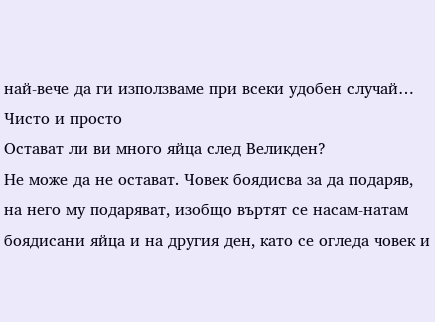най-вече да ги използваме при всеки удобен случай…
Чисто и просто
Остават ли ви много яйца след Великден?
Не може да не остават. Човек боядисва за да подаряв, на него му подаряват, изобщо въртят се насам-натам боядисани яйца и на другия ден, като се огледа човек и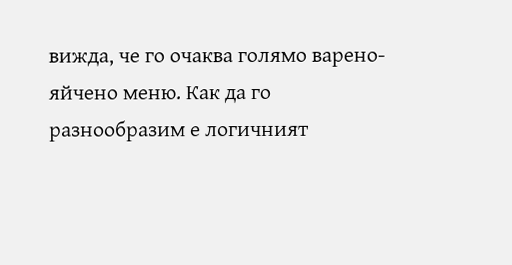вижда, че го очаква голямо варено-яйчено меню. Как да го разнообразим е логичният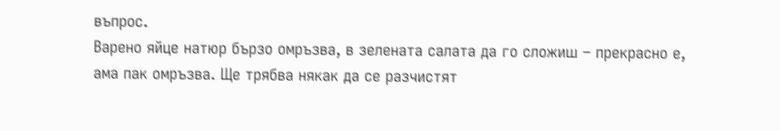въпрос.
Варено яйце натюр бързо омръзва, в зелената салата да го сложиш – прекрасно е, ама пак омръзва. Ще трябва някак да се разчистят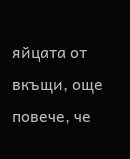яйцата от вкъщи, още повече, че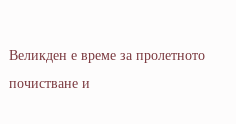Великден е време за пролетното почистване и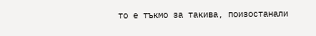то е тъкмо за такива, поизостанали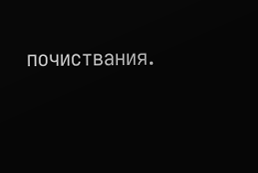почиствания.